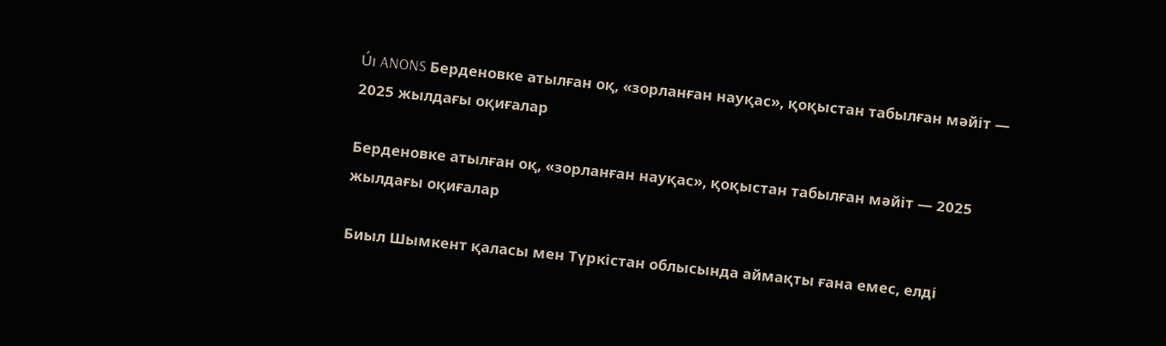Úı ANONS Берденовке атылған оқ, «зорланған науқас», қоқыстан табылған мәйіт — 2025 жылдағы оқиғалар

Берденовке атылған оқ, «зорланған науқас», қоқыстан табылған мәйіт — 2025 жылдағы оқиғалар

Биыл Шымкент қаласы мен Түркістан облысында аймақты ғана емес, елді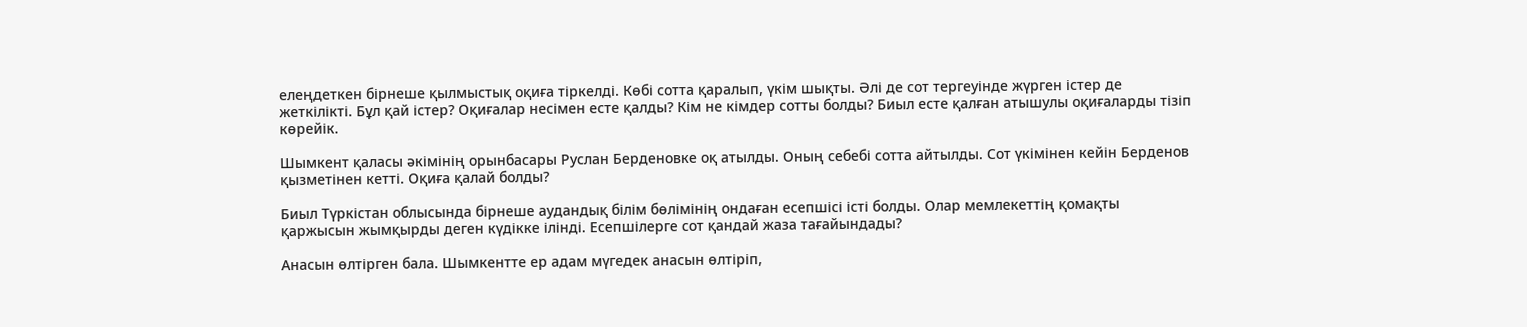елеңдеткен бірнеше қылмыстық оқиға тіркелді. Көбі сотта қаралып, үкім шықты. Әлі де сот тергеуінде жүрген істер де жеткілікті. Бұл қай істер? Оқиғалар несімен есте қалды? Кім не кімдер сотты болды? Биыл есте қалған атышулы оқиғаларды тізіп көрейік.

Шымкент қаласы әкімінің орынбасары Руслан Берденовке оқ атылды. Оның себебі сотта айтылды. Сот үкімінен кейін Берденов қызметінен кетті. Оқиға қалай болды?

Биыл Түркістан облысында бірнеше аудандық білім бөлімінің ондаған есепшісі істі болды. Олар мемлекеттің қомақты қаржысын жымқырды деген күдікке ілінді. Есепшілерге сот қандай жаза тағайындады?

Анасын өлтірген бала. Шымкентте ер адам мүгедек анасын өлтіріп,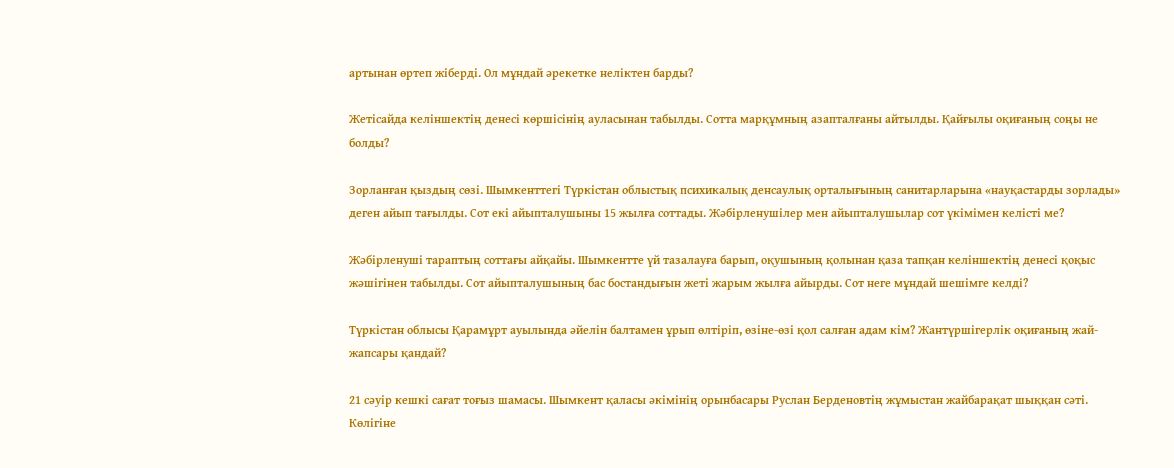артынан өртеп жіберді. Ол мұндай әрекетке неліктен барды?

Жетісайда келіншектің денесі көршісінің ауласынан табылды. Сотта марқұмның азапталғаны айтылды. Қайғылы оқиғаның соңы не болды?

Зорланған қыздың сөзі. Шымкенттегі Түркістан облыстық психикалық денсаулық орталығының санитарларына «науқастарды зорлады» деген айып тағылды. Сот екі айыпталушыны 15 жылға соттады. Жәбірленушілер мен айыпталушылар сот үкімімен келісті ме?

Жәбірленуші тараптың соттағы айқайы. Шымкентте үй тазалауға барып, оқушының қолынан қаза тапқан келіншектің денесі қоқыс жәшігінен табылды. Сот айыпталушының бас бостандығын жеті жарым жылға айырды. Сот неге мұндай шешімге келді?

Түркістан облысы Қарамұрт ауылында әйелін балтамен ұрып өлтіріп, өзіне-өзі қол салған адам кім? Жантүршігерлік оқиғаның жай-жапсары қандай?

21 сәуір кешкі сағат тоғыз шамасы. Шымкент қаласы әкімінің орынбасары Руслан Берденовтің жұмыстан жайбарақат шыққан сәті. Көлігіне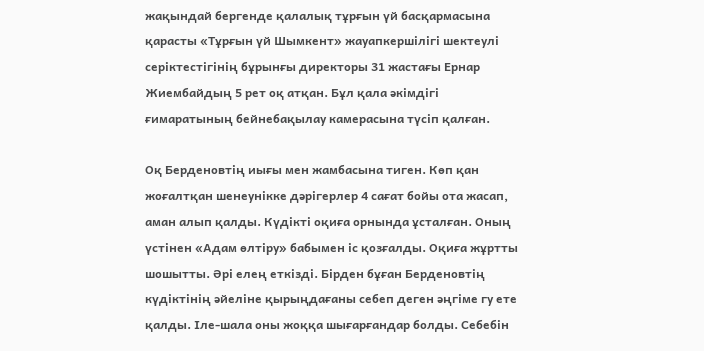жақындай бергенде қалалық тұрғын үй басқармасына қарасты «Тұрғын үй Шымкент» жауапкершілігі шектеулі серіктестігінің бұрынғы директоры 31 жастағы Ернар Жиембайдың 5 рет оқ атқан. Бұл қала әкімдігі ғимаратының бейнебақылау камерасына түсіп қалған.

Оқ Берденовтің иығы мен жамбасына тиген. Көп қан жоғалтқан шенеунікке дәрігерлер 4 сағат бойы ота жасап, аман алып қалды. Күдікті оқиға орнында ұсталған. Оның үстінен «Адам өлтіру» бабымен іс қозғалды. Оқиға жұртты шошытты. Әрі елең еткізді. Бірден бұған Берденовтің күдіктінің әйеліне қырыңдағаны себеп деген әңгіме гу ете қалды. Іле-шала оны жоққа шығарғандар болды. Себебін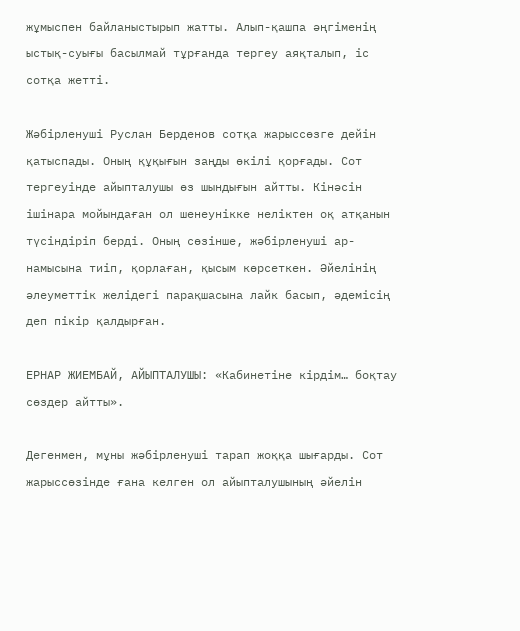жұмыспен байланыстырып жатты. Алып-қашпа әңгіменің ыстық-суығы басылмай тұрғанда тергеу аяқталып, іс сотқа жетті.

Жәбірленуші Руслан Берденов сотқа жарыссөзге дейін қатыспады. Оның құқығын заңды өкілі қорғады. Сот тергеуінде айыпталушы өз шындығын айтты. Кінәсін ішінара мойындаған ол шенеунікке неліктен оқ атқанын түсіндіріп берді. Оның сөзінше, жәбірленуші ар-намысына тиіп, қорлаған, қысым көрсеткен. Әйелінің әлеуметтік желідегі парақшасына лайк басып, әдемісің деп пікір қалдырған.

ЕРНАР ЖИЕМБАЙ, АЙЫПТАЛУШЫ: «Кабинетіне кірдім… боқтау сөздер айтты».

Дегенмен, мұны жәбірленуші тарап жоққа шығарды. Сот жарыссөзінде ғана келген ол айыпталушының әйелін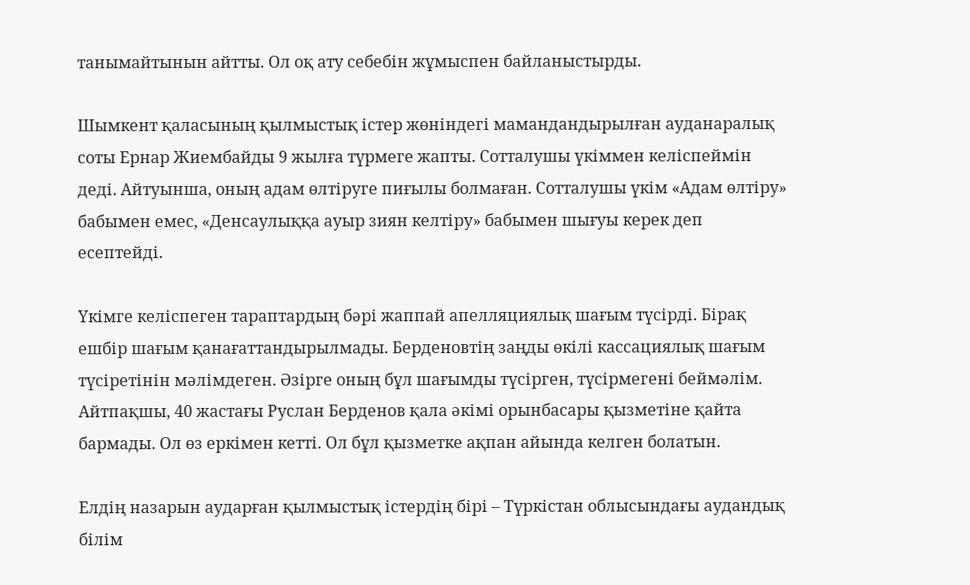танымайтынын айтты. Ол оқ ату себебін жұмыспен байланыстырды.

Шымкент қаласының қылмыстық істер жөніндегі мамандандырылған ауданаралық соты Ернар Жиембайды 9 жылға түрмеге жапты. Сотталушы үкіммен келіспеймін деді. Айтуынша, оның адам өлтіруге пиғылы болмаған. Сотталушы үкім «Адам өлтіру» бабымен емес, «Денсаулыққа ауыр зиян келтіру» бабымен шығуы керек деп есептейді.

Үкімге келіспеген тараптардың бәрі жаппай апелляциялық шағым түсірді. Бірақ ешбір шағым қанағаттандырылмады. Берденовтің заңды өкілі кассациялық шағым түсіретінін мәлімдеген. Әзірге оның бұл шағымды түсірген, түсірмегені беймәлім. Айтпақшы, 40 жастағы Руслан Берденов қала әкімі орынбасары қызметіне қайта бармады. Ол өз еркімен кетті. Ол бұл қызметке ақпан айында келген болатын.

Елдің назарын аударған қылмыстық істердің бірі – Түркістан облысындағы аудандық білім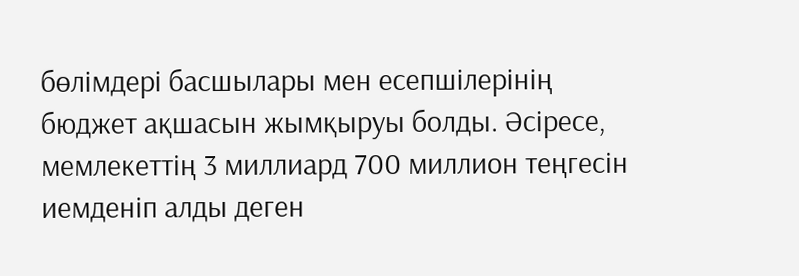бөлімдері басшылары мен есепшілерінің бюджет ақшасын жымқыруы болды. Әсіресе, мемлекеттің 3 миллиард 700 миллион теңгесін иемденіп алды деген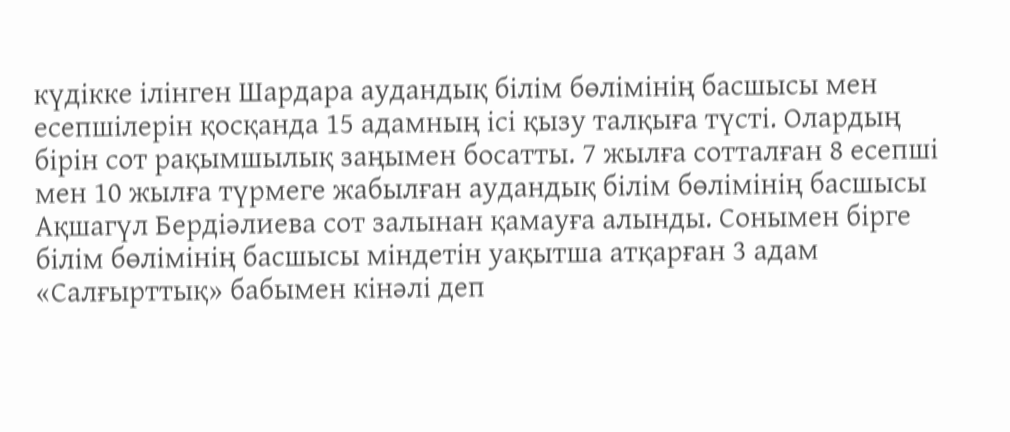күдікке ілінген Шардара аудандық білім бөлімінің басшысы мен есепшілерін қосқанда 15 адамның ісі қызу талқыға түсті. Олардың бірін сот рақымшылық заңымен босатты. 7 жылға сотталған 8 есепші мен 10 жылға түрмеге жабылған аудандық білім бөлімінің басшысы Ақшагүл Бердіәлиева сот залынан қамауға алынды. Сонымен бірге білім бөлімінің басшысы міндетін уақытша атқарған 3 адам «Салғырттық» бабымен кінәлі деп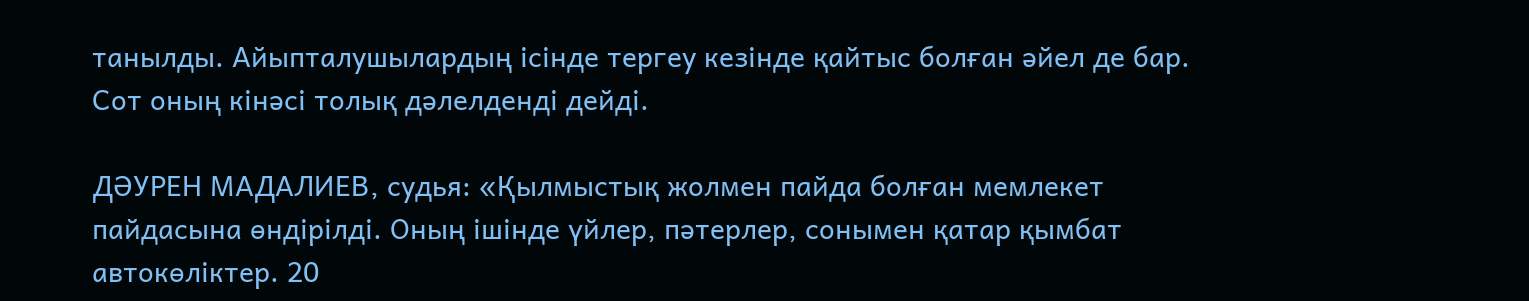танылды. Айыпталушылардың ісінде тергеу кезінде қайтыс болған әйел де бар. Сот оның кінәсі толық дәлелденді дейді.

ДӘУРЕН МАДАЛИЕВ, судья: «Қылмыстық жолмен пайда болған мемлекет пайдасына өндірілді. Оның ішінде үйлер, пәтерлер, сонымен қатар қымбат автокөліктер. 20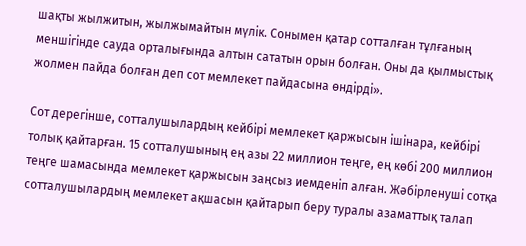шақты жылжитын, жылжымайтын мүлік. Сонымен қатар сотталған тұлғаның меншігінде сауда орталығында алтын сататын орын болған. Оны да қылмыстық жолмен пайда болған деп сот мемлекет пайдасына өндірді».

Сот дерегінше, сотталушылардың кейбірі мемлекет қаржысын ішінара, кейбірі толық қайтарған. 15 сотталушының ең азы 22 миллион теңге, ең көбі 200 миллион теңге шамасында мемлекет қаржысын заңсыз иемденіп алған. Жәбірленуші сотқа сотталушылардың мемлекет ақшасын қайтарып беру туралы азаматтық талап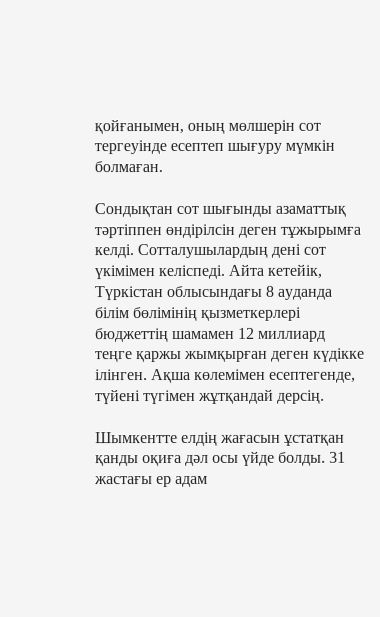қойғанымен, оның мөлшерін сот тергеуінде есептеп шығуру мүмкін болмаған.

Сондықтан сот шығынды азаматтық тәртіппен өндірілсін деген тұжырымға келді. Сотталушылардың дені сот үкімімен келіспеді. Айта кетейік, Түркістан облысындағы 8 ауданда білім бөлімінің қызметкерлері бюджеттің шамамен 12 миллиард теңге қаржы жымқырған деген күдікке ілінген. Ақша көлемімен есептегенде, түйені түгімен жұтқандай дерсің.

Шымкентте елдің жағасын ұстатқан қанды оқиға дәл осы үйде болды. 31 жастағы ер адам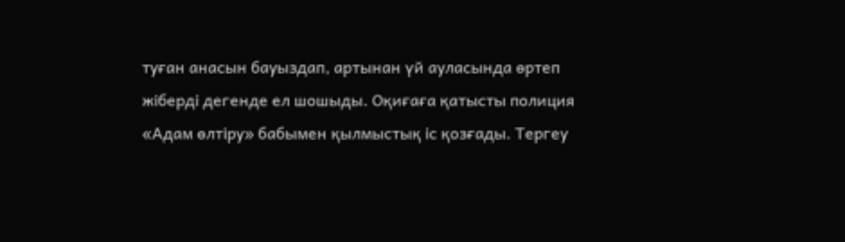туған анасын бауыздап, артынан үй ауласында өртеп жіберді дегенде ел шошыды. Оқиғаға қатысты полиция «Адам өлтіру» бабымен қылмыстық іс қозғады. Тергеу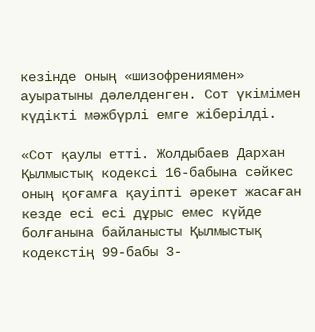кезінде оның «шизофрениямен» ауыратыны дәлелденген. Сот үкімімен күдікті мәжбүрлі емге жіберілді.

«Сот қаулы етті. Жолдыбаев Дархан Қылмыстық кодексі 16-бабына сәйкес оның қоғамға қауіпті әрекет жасаған кезде есі есі дұрыс емес күйде болғанына байланысты Қылмыстық кодекстің 99-бабы 3-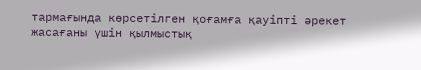тармағында көрсетілген қоғамға қауіпті әрекет жасағаны үшін қылмыстық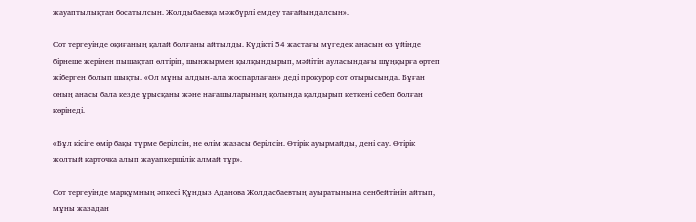жауаптылықтан босатылсын. Жолдыбаевқа мәжбүрлі емдеу тағайындалсын».

Сот тергеуінде оқиғаның қалай болғаны айтылды. Күдікті 54 жастағы мүгедек анасын өз үйінде бірнеше жерінен пышақтап өлтіріп, шынжырмен қылқындырып, мәйітін ауласындағы шұңқырға өртеп жіберген болып шықты. «Ол мұны алдын-ала жоспарлаған» деді прокурор сот отырысында. Бұған оның анасы бала кезде ұрысқаны және нағашыларының қолында қалдырып кеткені себеп болған көрінеді.

«Бұл кісіге өмір бақы түрме берілсін, не өлім жазасы берілсін. Өтірік ауырмайды, дені сау. Өтірік жолтый карточка алып жауапкершілік алмай тұр».

Сот тергеуінде марқұмның әпкесі Құндыз Аданова Жолдасбаевтың ауыратынына сенбейтінін айтып, мұны жазадан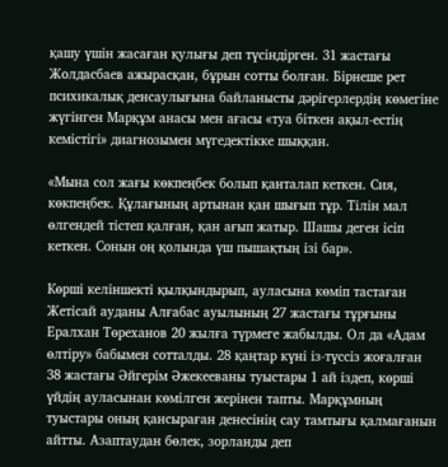қашу үшін жасаған қулығы деп түсіндірген. 31 жастағы Жолдасбаев ажырасқан, бұрын сотты болған. Бірнеше рет психикалық денсаулығына байланысты дәрігерлердің көмегіне жүгінген Марқұм анасы мен ағасы «туа біткен ақыл-естің кемістігі» диагнозымен мүгедектікке шыққан.

«Мына сол жағы көкпеңбек болып қанталап кеткен. Сия, көкпеңбек. Құлағының артынан қан шығып тұр. Тілін мал өлгендей тістеп қалған, қан ағып жатыр. Шашы деген ісіп кеткен. Сонын оң қолында үш пышақтың ізі бар».

Көрші келіншекті қылқындырып, ауласына көміп тастаған Жетісай ауданы Алғабас ауылының 27 жастағы тұрғыны Ералхан Төреханов 20 жылға түрмеге жабылды. Ол да «Адам өлтіру» бабымен сотталды. 28 қаңтар күні із-түссіз жоғалған 38 жастағы Әйгерім Әжекееваны туыстары 1 ай іздеп, көрші үйдің ауласынан көмілген жерінен тапты. Марқұмның туыстары оның қансыраған денесінің сау тамтығы қалмағанын айтты. Азаптаудан бөлек, зорланды деп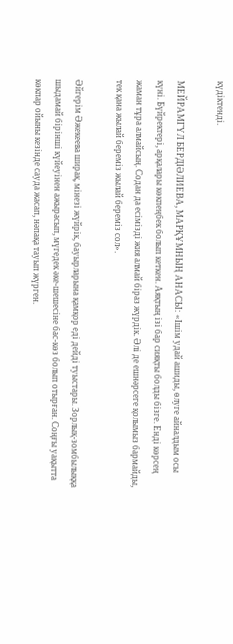күдіктенді.

МЕЙРАМГҮЛ БЕРДІӘЛИЕВА, МАРҚҰМНЫҢ АНАСЫ: «Ішім удай ашиды, өлуге айналдым осы күні. Бүйректері, арқалары көкпеңбек болып кеткен. Аяқтың ізі бар сияқты болды бізге. Енді көрсең жаман тұра алмайсың. Содан да есімізді жия алмай біраз жүрдік. Әлі де ешнәрсеге қолымыз бармайды, тек қана жылай береміз жылай береміз сол».

Әйгерім Әжекеева ширақ, мінезі жүйрік, бауырларына қамқор еді дейді туыстары. Зорлық-зомбылыққа шыдамай бірінші күйеуінен ажырасып, мүгедек әке-шешесіне бас-көз болып отырған. Соңғы уақытта көкпар ойыны кезінде сауда жасап, нәпақа тауып жүрген.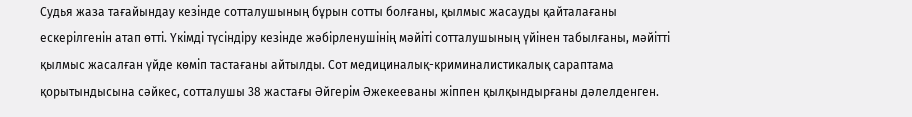Судья жаза тағайындау кезінде сотталушының бұрын сотты болғаны, қылмыс жасауды қайталағаны ескерілгенін атап өтті. Үкімді түсіндіру кезінде жәбірленушінің мәйіті сотталушының үйінен табылғаны, мәйітті қылмыс жасалған үйде көміп тастағаны айтылды. Сот медициналық-криминалистикалық сараптама қорытындысына сәйкес, сотталушы 38 жастағы Әйгерім Әжекееваны жіппен қылқындырғаны дәлелденген.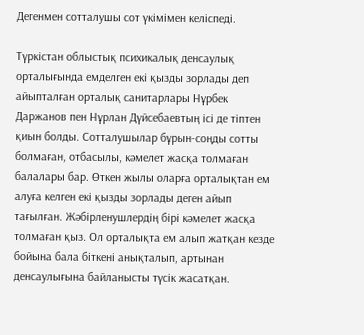Дегенмен сотталушы сот үкімімен келіспеді.

Түркістан облыстық психикалық денсаулық орталығында емделген екі қызды зорлады деп айыпталған орталық санитарлары Нұрбек Даржанов пен Нұрлан Дүйсебаевтың ісі де тіптен қиын болды. Сотталушылар бұрын-соңды сотты болмаған, отбасылы, кәмелет жасқа толмаған балалары бар. Өткен жылы оларға орталықтан ем алуға келген екі қызды зорлады деген айып тағылған. Жәбірленушлердің бірі кәмелет жасқа толмаған қыз. Ол орталықта ем алып жатқан кезде бойына бала біткені анықталып, артынан денсаулығына байланысты түсік жасатқан.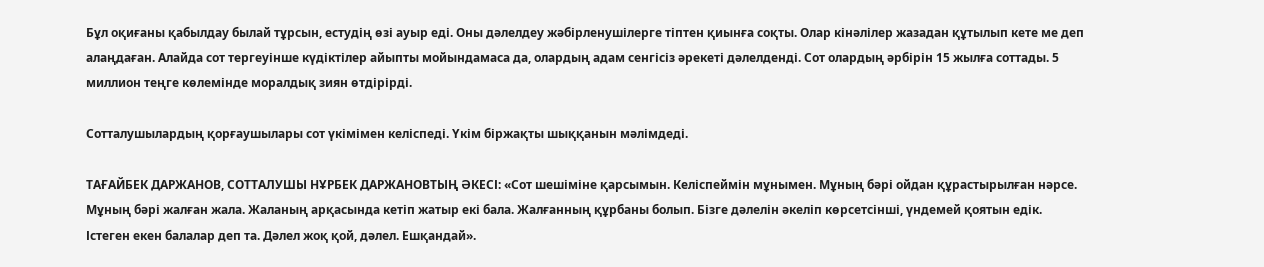Бұл оқиғаны қабылдау былай тұрсын, естудің өзі ауыр еді. Оны дәлелдеу жәбірленушілерге тіптен қиынға соқты. Олар кінәлілер жазадан құтылып кете ме деп алаңдаған. Алайда сот тергеуінше күдіктілер айыпты мойындамаса да, олардың адам сенгісіз әрекеті дәлелденді. Сот олардың әрбірін 15 жылға соттады. 5 миллион теңге көлемінде моралдық зиян өтдірірді.

Сотталушылардың қорғаушылары сот үкімімен келіспеді. Үкім біржақты шыққанын мәлімдеді.

ТАҒАЙБЕК ДАРЖАНОВ, СОТТАЛУШЫ НҰРБЕК ДАРЖАНОВТЫҢ ӘКЕСІ: «Сот шешіміне қарсымын. Келіспеймін мұнымен. Мұның бәрі ойдан құрастырылған нәрсе. Мұның бәрі жалған жала. Жаланың арқасында кетіп жатыр екі бала. Жалғанның құрбаны болып. Бізге дәлелін әкеліп көрсетсінші, үндемей қоятын едік. Істеген екен балалар деп та. Дәлел жоқ қой, дәлел. Ешқандай».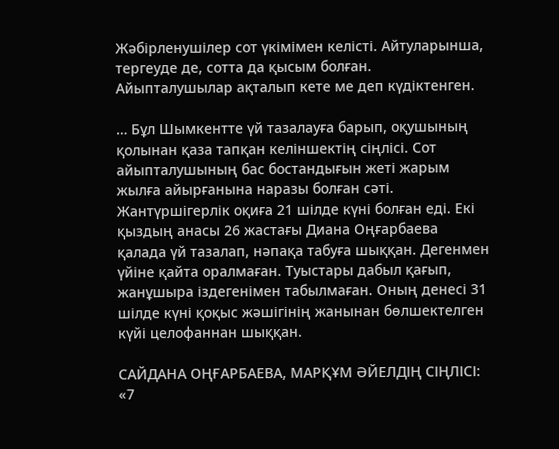Жәбірленушілер сот үкімімен келісті. Айтуларынша, тергеуде де, сотта да қысым болған. Айыпталушылар ақталып кете ме деп күдіктенген.

… Бұл Шымкентте үй тазалауға барып, оқушының қолынан қаза тапқан келіншектің сіңлісі. Сот айыпталушының бас бостандығын жеті жарым жылға айырғанына наразы болған сәті. Жантүршігерлік оқиға 21 шілде күні болған еді. Екі қыздың анасы 26 жастағы Диана Оңғарбаева қалада үй тазалап, нәпақа табуға шыққан. Дегенмен үйіне қайта оралмаған. Туыстары дабыл қағып, жанұшыра іздегенімен табылмаған. Оның денесі 31 шілде күні қоқыс жәшігінің жанынан бөлшектелген күйі целофаннан шыққан.

САЙДАНА ОҢҒАРБАЕВА, МАРҚҰМ ӘЙЕЛДІҢ СІҢЛІСІ: «7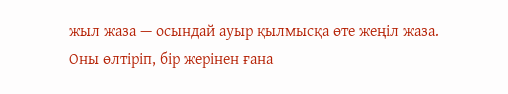жыл жаза — осындай ауыр қылмысқа өте жеңіл жаза. Оны өлтіріп, бір жерінен ғана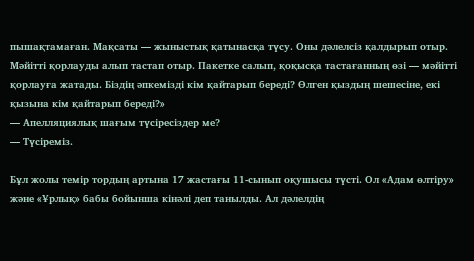пышақтамаған. Мақсаты — жыныстық қатынасқа түсу. Оны дәлелсіз қалдырып отыр. Мәйітті қорлауды алып тастап отыр. Пакетке салып, қоқысқа тастағанның өзі — мәйітті қорлауға жатады. Біздің әпкемізді кім қайтарып береді? Өлген қыздың шешесіне, екі қызына кім қайтарып береді?»
— Апелляциялық шағым түсіресіздер ме?
— Түсіреміз.

Бұл жолы темір тордың артына 17 жастағы 11-сынып оқушысы түсті. Ол «Адам өлтіру» және «Ұрлық» бабы бойынша кінәлі деп танылды. Ал дәлелдің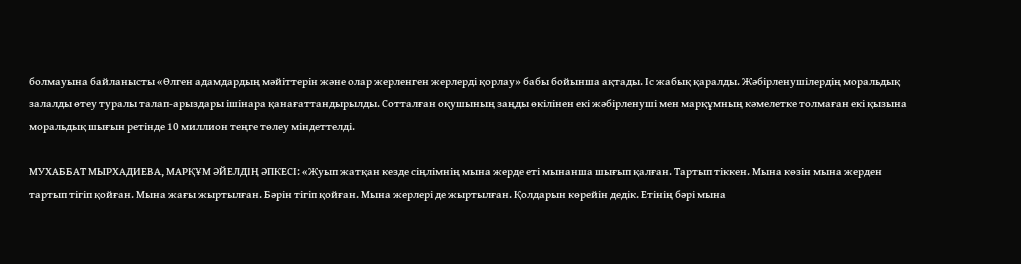болмауына байланысты «Өлген адамдардың мәйіттерін және олар жерленген жерлерді қорлау» бабы бойынша ақтады. Іс жабық қаралды. Жәбірленушілердің моральдық залалды өтеу туралы талап-арыздары ішінара қанағаттандырылды. Сотталған оқушының заңды өкілінен екі жәбірленуші мен марқұмның кәмелетке толмаған екі қызына моральдық шығын ретінде 10 миллион теңге төлеу міндеттелді.

МУХАББАТ МЫРХАДИЕВА, МАРҚҰМ ӘЙЕЛДІҢ ӘПКЕСІ: «Жуып жатқан кезде сіңлімнің мына жерде еті мынанша шығып қалған. Тартып тіккен. Мына көзін мына жерден тартып тігіп қойған. Мына жағы жыртылған. Бәрін тігіп қойған. Мына жерлері де жыртылған. Қолдарын көрейін дедік. Етінің бәрі мына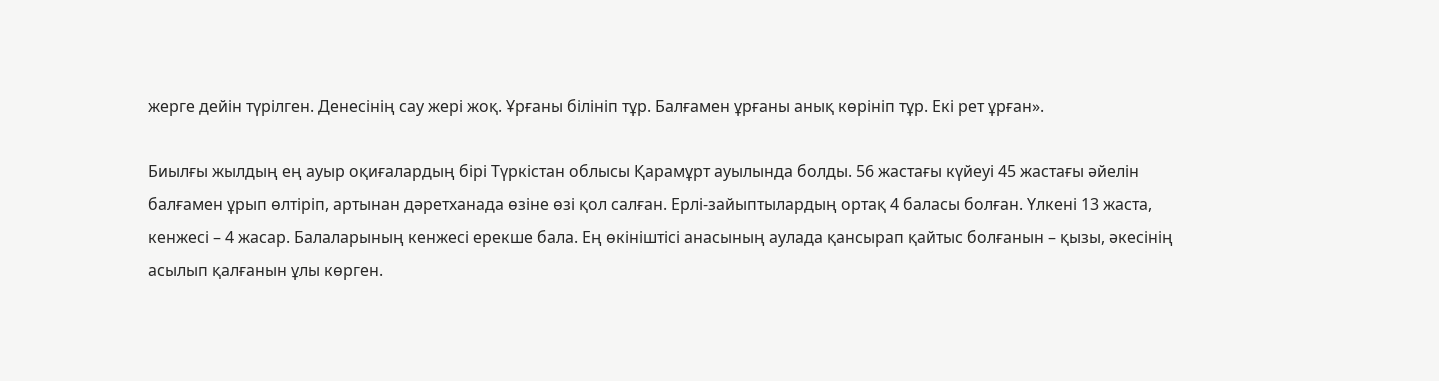жерге дейін түрілген. Денесінің сау жері жоқ. Ұрғаны білініп тұр. Балғамен ұрғаны анық көрініп тұр. Екі рет ұрған».

Биылғы жылдың ең ауыр оқиғалардың бірі Түркістан облысы Қарамұрт ауылында болды. 56 жастағы күйеуі 45 жастағы әйелін балғамен ұрып өлтіріп, артынан дәретханада өзіне өзі қол салған. Ерлі-зайыптылардың ортақ 4 баласы болған. Үлкені 13 жаста, кенжесі – 4 жасар. Балаларының кенжесі ерекше бала. Ең өкініштісі анасының аулада қансырап қайтыс болғанын – қызы, әкесінің асылып қалғанын ұлы көрген.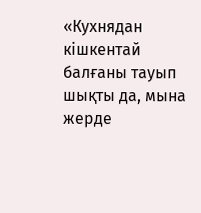«Кухнядан кішкентай балғаны тауып шықты да, мына жерде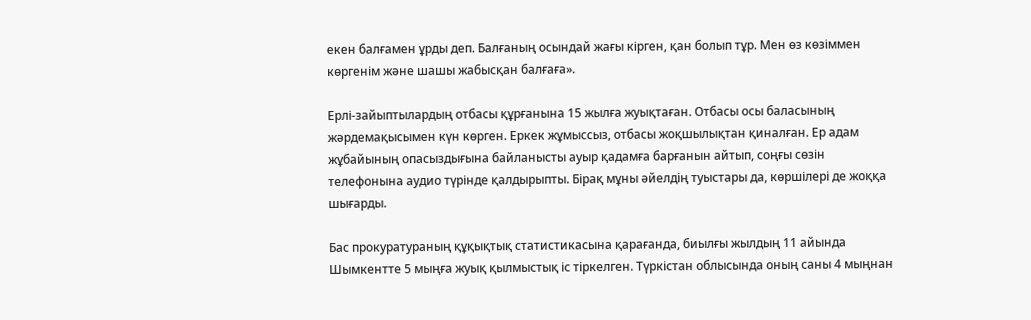екен балғамен ұрды деп. Балғаның осындай жағы кірген, қан болып тұр. Мен өз көзіммен көргенім және шашы жабысқан балғаға».

Ерлі-зайыптылардың отбасы құрғанына 15 жылға жуықтаған. Отбасы осы баласының жәрдемақысымен күн көрген. Еркек жұмыссыз, отбасы жоқшылықтан қиналған. Ер адам жұбайының опасыздығына байланысты ауыр қадамға барғанын айтып, соңғы сөзін телефонына аудио түрінде қалдырыпты. Бірақ мұны әйелдің туыстары да, көршілері де жоққа шығарды.

Бас прокуратураның құқықтық статистикасына қарағанда, биылғы жылдың 11 айында Шымкентте 5 мыңға жуық қылмыстық іс тіркелген. Түркістан облысында оның саны 4 мыңнан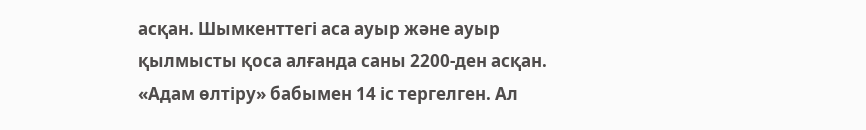асқан. Шымкенттегі аса ауыр және ауыр қылмысты қоса алғанда саны 2200-ден асқан. «Адам өлтіру» бабымен 14 іс тергелген. Ал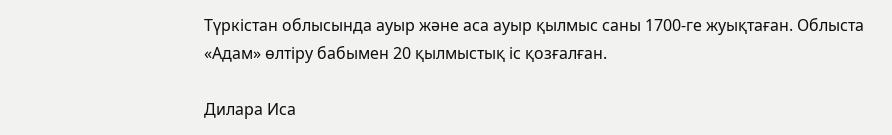Түркістан облысында ауыр және аса ауыр қылмыс саны 1700-ге жуықтаған. Облыста «Адам» өлтіру бабымен 20 қылмыстық іс қозғалған.

Дилара Иса